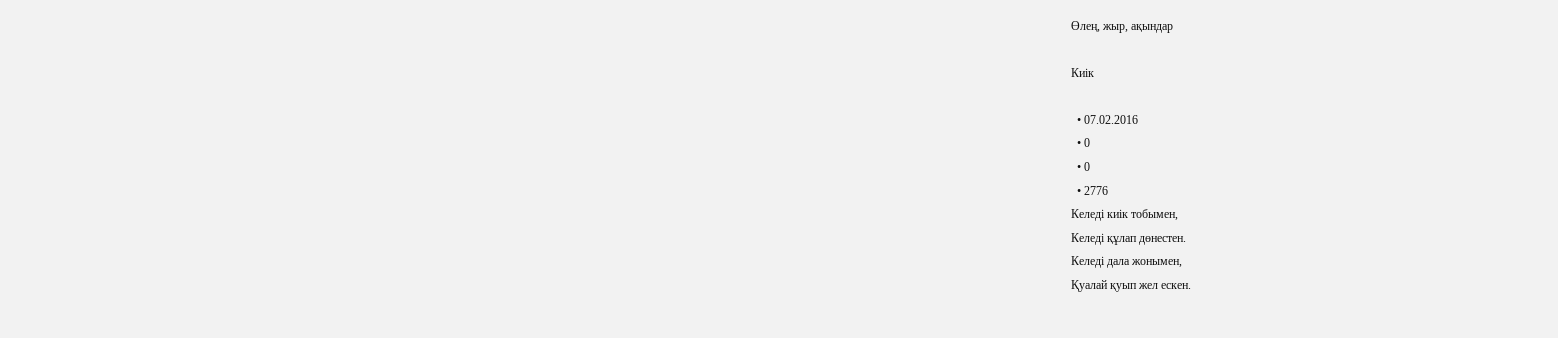Өлең, жыр, ақындар

Киік

  • 07.02.2016
  • 0
  • 0
  • 2776
Келеді киік тобымен,
Келеді құлап дөнестен.
Келеді дала жонымен,
Қуалай қуып жел ескен.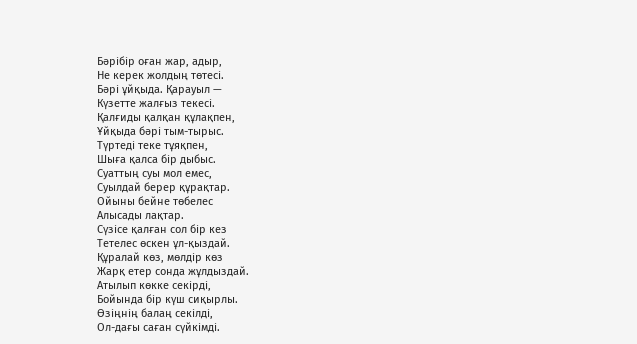Бәрібір оған жар, адыр,
Не керек жолдың төтесі.
Бәрі ұйқыда. Қарауыл —
Күзетте жалғыз текесі.
Қалғиды қалқан құлақпен,
Ұйқыда бәрі тым-тырыс.
Түртеді теке тұяқпен,
Шыға қалса бір дыбыс.
Суаттың суы мол емес,
Суылдай берер құрақтар.
Ойыны бейне төбелес
Алысады лақтар.
Сүзісе қалған сол бір кез
Тетелес өскен ұл-қыздай.
Құралай көз, мөлдір көз
Жарқ етер сонда жұлдыздай.
Атылып көкке секірді,
Бойында бір күш сиқырлы.
Өзіңнің балаң секілді,
Ол-дағы саған сүйкімді.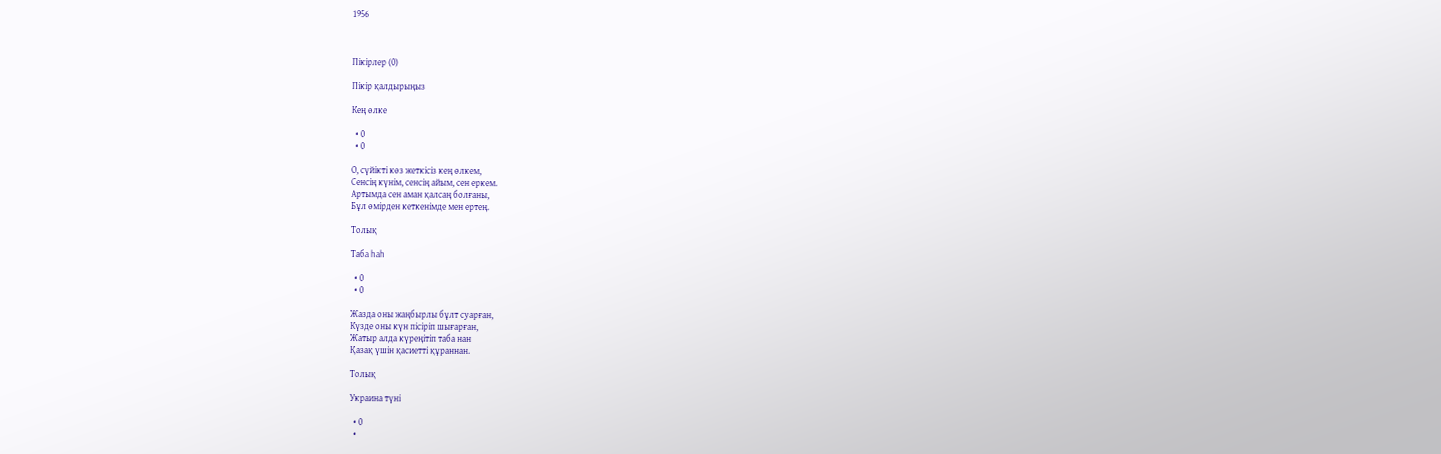1956



Пікірлер (0)

Пікір қалдырыңыз

Кең өлке

  • 0
  • 0

О, сүйікті көз жеткісіз кең өлкем,
Сенсің күнім, сенсің айым, сен еркем.
Артымда сен аман қалсаң болғаны,
Бұл өмірден кеткенімде мен ертең.

Толық

Табa hah

  • 0
  • 0

Жазда оны жаңбырлы бұлт суарған,
Күзде оны күн пісіріп шығарған,
Жатыр алда күреңітіп таба нан
Қазақ үшін қасиетті құраннан.

Толық

Украина түні

  • 0
  •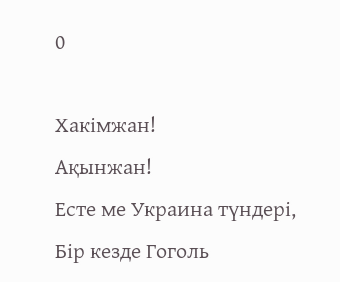0

Хакімжан!
Ақынжан!
Есте ме Украина түндері,
Бір кезде Гоголь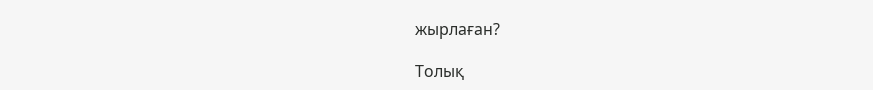жырлаған?

Толық